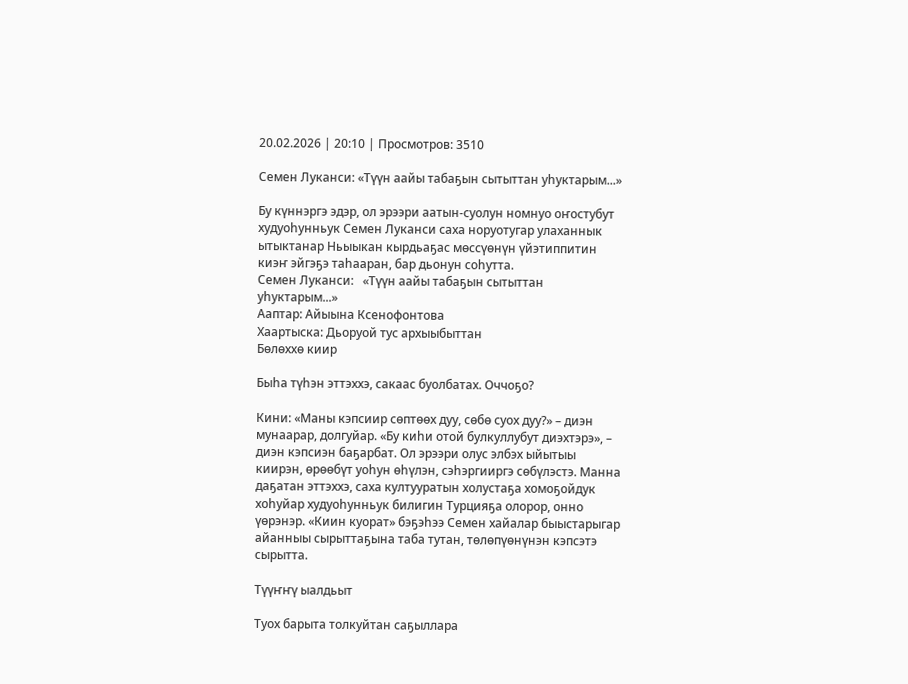20.02.2026 | 20:10 | Просмотров: 3510

Семен Луканси: «Түүн аайы табаҕын сытыттан уһуктарым...»

Бу күннэргэ эдэр, ол эрээри аатын-суолун номнуо оҥостубут худуоһунньук Семен Луканси саха норуотугар улаханнык ытыктанар Ньыыкан кырдьаҕас мөссүөнүн үйэтиппитин киэҥ эйгэҕэ таһааран, бар дьонун соһутта.
Семен Луканси:   «Түүн аайы табаҕын сытыттан уһуктарым...»
Ааптар: Айыына Ксенофонтова
Хаартыска: Дьоруой тус архыыбыттан
Бөлөххө киир

Быһа түһэн эттэххэ, сакаас буолбатах. Оччоҕо?

Кини: «Маны кэпсиир сөптөөх дуу, сөбө суох дуу?» – диэн мунаарар, долгуйар. «Бу киһи отой булкуллубут диэхтэрэ», – диэн кэпсиэн баҕарбат. Ол эрээри олус элбэх ыйытыы киирэн, өрөөбүт уоһун өһүлэн, сэһэргииргэ сөбүлэстэ. Манна даҕатан эттэххэ, саха култууратын холустаҕа хомоҕойдук хоһуйар худуоһунньук билигин Турцияҕа олорор, онно үөрэнэр. «Киин куорат» бэҕэһээ Семен хайалар быыстарыгар айанныы сырыттаҕына таба тутан, төлөпүөнүнэн кэпсэтэ сырытта.

Түүҥҥү ыалдьыт

Туох барыта толкуйтан саҕыллара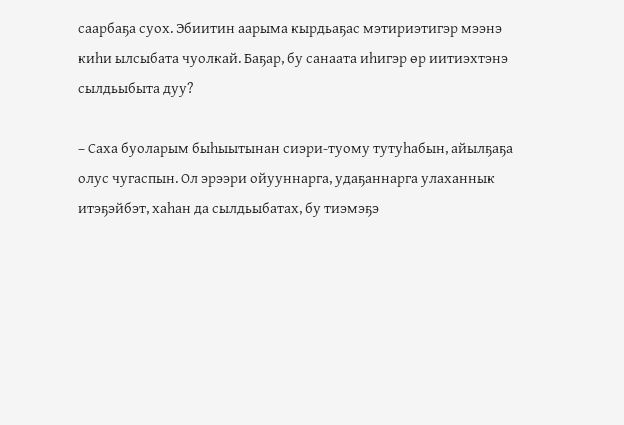саарбаҕа суох. Эбиитин аарыма кырдьаҕас мэтириэтигэр мээнэ киһи ылсыбата чуолкай. Баҕар, бу санаата иһигэр өр иитиэхтэнэ сылдьыбыта дуу?

– Саха буоларым быһыытынан сиэри-туому тутуһабын, айылҕаҕа олус чугаспын. Ол эрээри ойууннарга, удаҕаннарга улаханнык итэҕэйбэт, хаһан да сылдьыбатах, бу тиэмэҕэ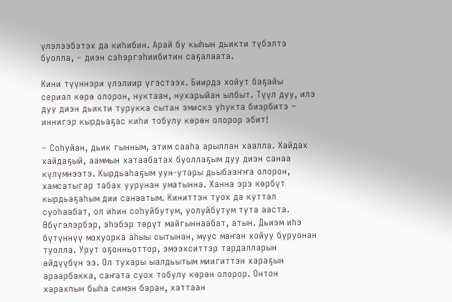үлэлээбэтэх да киһибин. Арай бу кыһын дьикти түбэлтэ буолла, – диэн сэһэргэһиибитин саҕалаата.

Кини түүннэри үлэлиир үгэстээх. Биирдэ хойут баҕайы сериал көрө олорон, нуктаан, нухарыйан ылбыт. Түүл дуу, илэ дуу диэн дьикти турукка сытан эмискэ уһукта биэрбитэ – иннигэр кырдьаҕас киһи тобулу көрөн олорор эбит!

– Соһуйан, дьик гынным, этим сааһа арыллан хаалла. Хайдах хайдаҕый, ааммын хатаабатах буоллаҕым дуу диэн санаа күлүмнээтэ. Кырдьаһаҕым уун-утары дьыбааҥҥа олорон, хамсатыгар табах уурунан уматынна. Ханна эрэ көрбүт кырдьаҕаһым дии санаатым. Киниттэн туох да куттал суоһаабат, ол иһин соһуйбутум, уолуйбутум тута ааста. Өбүгэлэрбэр, эһэбэр төрүт майгыннаабат, атын. Дьиэм иһэ бүтүннүү мохуорка аһыы сытынан, муус маҥан хойуу буруонан туолла. Урут оҕонньоттор, эмээхситтэр тардалларын өйдүүбүн ээ. Ол тухары ыалдьытым миигиттэн хараҕын араарбакка, саҥата суох тобулу көрөн олорор. Онтон харахпын быһа симэн баран, хаттаан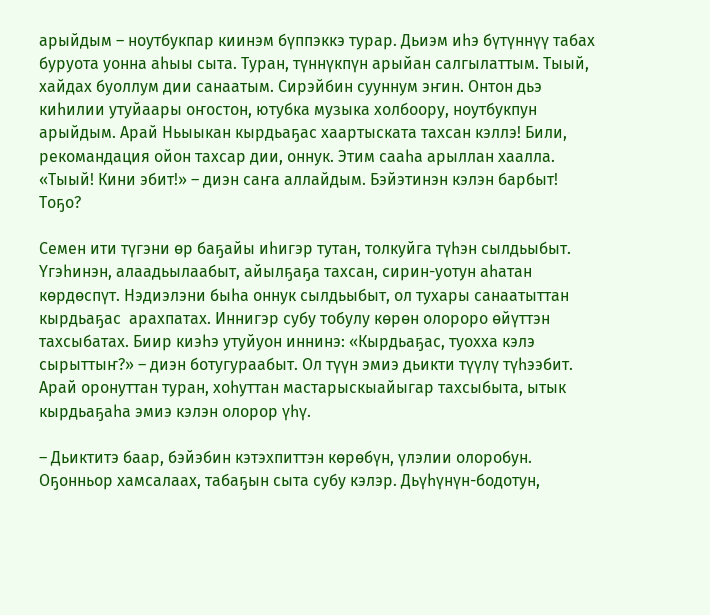арыйдым – ноутбукпар киинэм бүппэккэ турар. Дьиэм иһэ бүтүннүү табах буруота уонна аһыы сыта. Туран, түннүкпүн арыйан салгылаттым. Тыый, хайдах буоллум дии санаатым. Сирэйбин сууннум эҥин. Онтон дьэ киһилии утуйаары оҥостон, ютубка музыка холбоору, ноутбукпун арыйдым. Арай Ньыыкан кырдьаҕас хаартыската тахсан кэллэ! Били, рекомандация ойон тахсар дии, оннук. Этим сааһа арыллан хаалла. «Тыый! Кини эбит!» – диэн саҥа аллайдым. Бэйэтинэн кэлэн барбыт! Тоҕо?

Семен ити түгэни өр баҕайы иһигэр тутан, толкуйга түһэн сылдьыбыт. Үгэһинэн, алаадьылаабыт, айылҕаҕа тахсан, сирин-уотун аһатан көрдөспүт. Нэдиэлэни быһа оннук сылдьыбыт, ол тухары санаатыттан кырдьаҕас  арахпатах. Иннигэр субу тобулу көрөн олороро өйүттэн тахсыбатах. Биир киэһэ утуйуон иннинэ: «Кырдьаҕас, туохха кэлэ сырыттыҥ?» – диэн ботугураабыт. Ол түүн эмиэ дьикти түүлү түһээбит. Арай оронуттан туран, хоһуттан мастарыскыайыгар тахсыбыта, ытык кырдьаҕаһа эмиэ кэлэн олорор үһү.

– Дьиктитэ баар, бэйэбин кэтэхпиттэн көрөбүн, үлэлии олоробун. Оҕонньор хамсалаах, табаҕын сыта субу кэлэр. Дьүһүнүн-бодотун,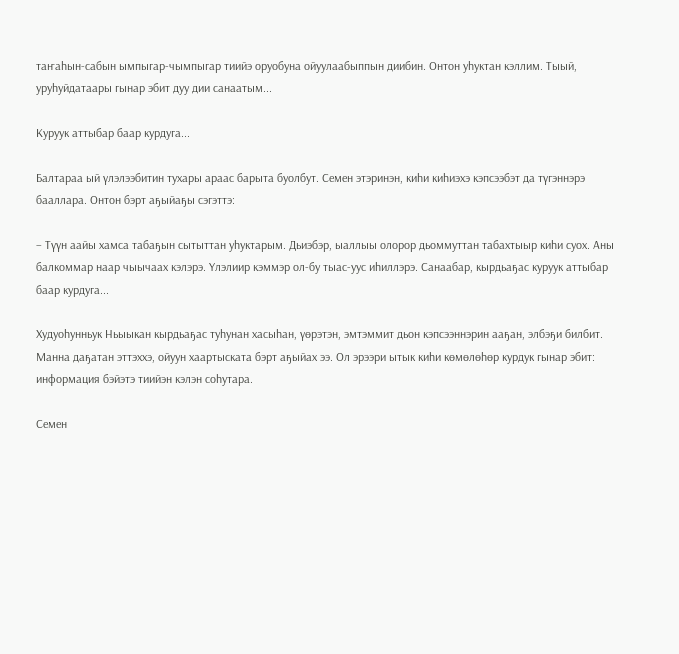таҥаһын-сабын ымпыгар-чымпыгар тиийэ оруобуна ойуулаабыппын диибин. Онтон уһуктан кэллим. Тыый, уруһуйдатаары гынар эбит дуу дии санаатым...

Куруук аттыбар баар курдуга...

Балтараа ый үлэлээбитин тухары араас барыта буолбут. Семен этэринэн, киһи киһиэхэ кэпсээбэт да түгэннэрэ бааллара. Онтон бэрт аҕыйаҕы сэгэттэ:

– Түүн аайы хамса табаҕын сытыттан уһуктарым. Дьиэбэр, ыаллыы олорор дьоммуттан табахтыыр киһи суох. Аны балкоммар наар чыычаах кэлэрэ. Үлэлиир кэммэр ол-бу тыас-уус иһиллэрэ. Санаабар, кырдьаҕас куруук аттыбар баар курдуга...

Худуоһунньук Ньыыкан кырдьаҕас туһунан хасыһан, үөрэтэн, эмтэммит дьон кэпсээннэрин ааҕан, элбэҕи билбит. Манна даҕатан эттэххэ, ойуун хаартыската бэрт аҕыйах ээ. Ол эрээри ытык киһи көмөлөһөр курдук гынар эбит: информация бэйэтэ тиийэн кэлэн соһутара.

Семен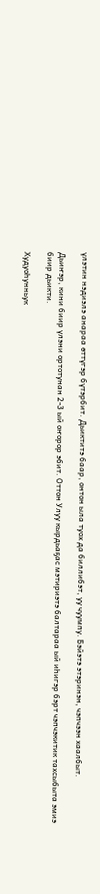үлэтин нэдиэлэ анараа өттүгэр бүтэрбит. Дьиктитэ баар, онтон ыла туох да биллибэт, уу чуумпу. Бэйэтэ этэринэн, чэпчээн хаалбыт.

Дьиҥэр, кини биир үлэни ортотунан 2-3 ый оҥорор эбит. Оттон Улуу кырдьаҕас мэтириэтэ балтараа ый иһигэр бэрт чэпчэкитик тахсыбыта эмиэ биир дьикти.

Худуоһунньук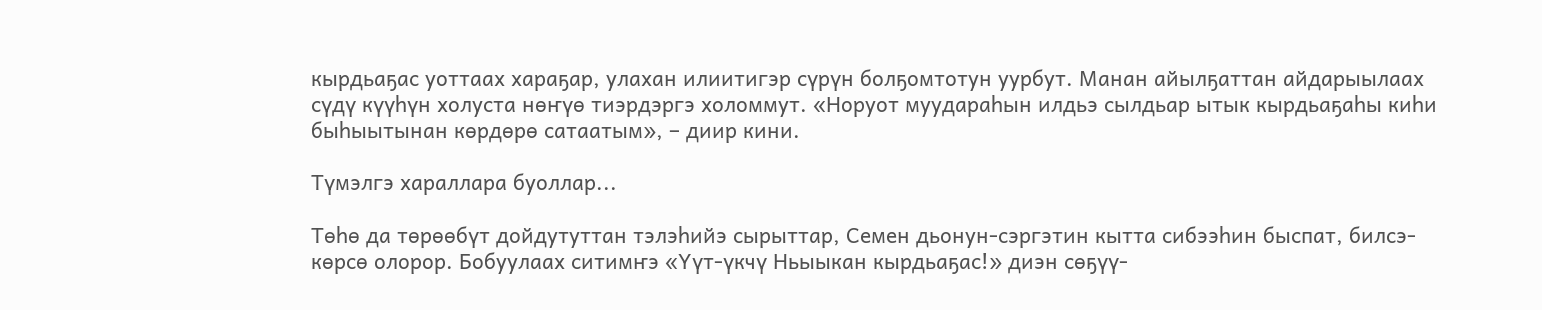кырдьаҕас уоттаах хараҕар, улахан илиитигэр сүрүн болҕомтотун уурбут. Манан айылҕаттан айдарыылаах сүдү күүһүн холуста нөҥүө тиэрдэргэ холоммут. «Норуот муудараһын илдьэ сылдьар ытык кырдьаҕаһы киһи быһыытынан көрдөрө сатаатым», – диир кини.

Түмэлгэ хараллара буоллар...

Төһө да төрөөбүт дойдутуттан тэлэһийэ сырыттар, Семен дьонун-сэргэтин кытта сибээһин быспат, билсэ-көрсө олорор. Бобуулаах ситимҥэ «Үүт-үкчү Ньыыкан кырдьаҕас!» диэн сөҕүү-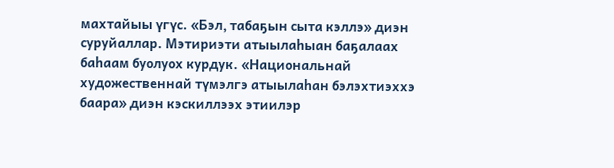махтайыы үгүс. «Бэл, табаҕын сыта кэллэ» диэн суруйаллар. Мэтириэти атыылаһыан баҕалаах баһаам буолуох курдук. «Национальнай художественнай түмэлгэ атыылаһан бэлэхтиэххэ баара» диэн кэскиллээх этиилэр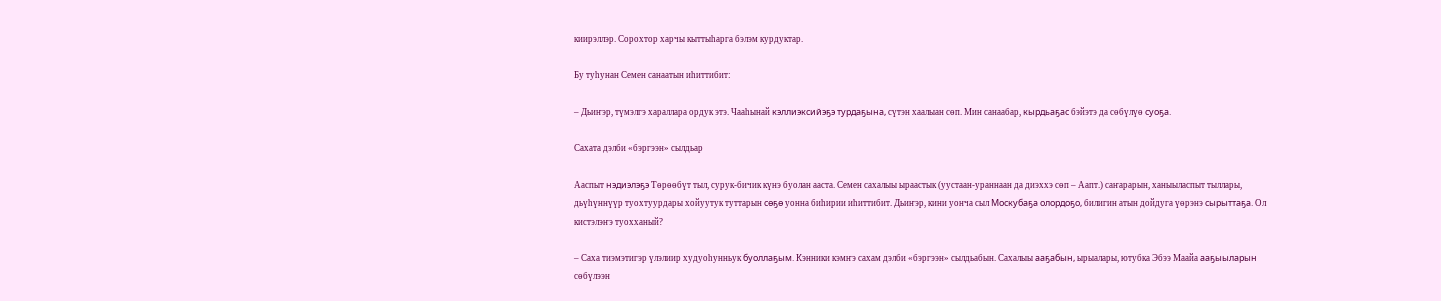киирэллэр. Сорохтор харчы кыттыһарга бэлэм курдуктар.

Бу туһунан Семен санаатын иһиттибит:

– Дьиҥэр, түмэлгэ хараллара ордук этэ. Чааһынай кэллиэксийэҕэ турдаҕына, сүтэн хаалыан сөп. Мин санаабар, кырдьаҕас бэйэтэ да сөбүлүө суоҕа.

Сахата дэлби «бэргээн» сылдьар

Ааспыт нэдиэлэҕэ Төрөөбүт тыл, сурук-бичик күнэ буолан ааста. Семен сахалыы ыраастык (уустаан-ураннаан да диэххэ сөп – Аапт.) саҥарарын, ханыыласпыт тыллары, дьүһүннүүр туохтуурдары хойуутук туттарын сөҕө уонна биһирии иһиттибит. Дьиҥэр, кини уонча сыл Москубаҕа олордоҕо, билигин атын дойдуга үөрэнэ сырыттаҕа. Ол кистэлэҥэ туохханый?

– Саха тиэмэтигэр үлэлиир худуоһунньук буоллаҕым. Кэнники кэмҥэ сахам дэлби «бэргээн» сылдьабын. Сахалыы ааҕабын, ырыалары, ютубка Эбээ Маайа ааҕыыларын сөбүлээн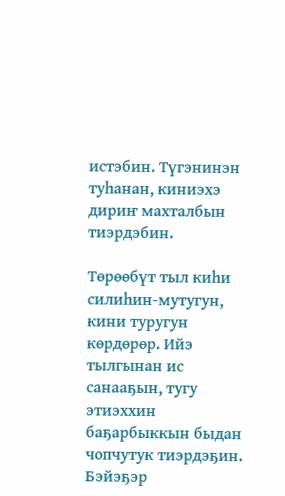истэбин. Түгэнинэн туһанан, киниэхэ дириҥ махталбын тиэрдэбин.

Төрөөбүт тыл киһи силиһин-мутугун, кини туругун көрдөрөр. Ийэ тылгынан ис санааҕын, тугу этиэххин баҕарбыккын быдан чопчутук тиэрдэҕин. Бэйэҕэр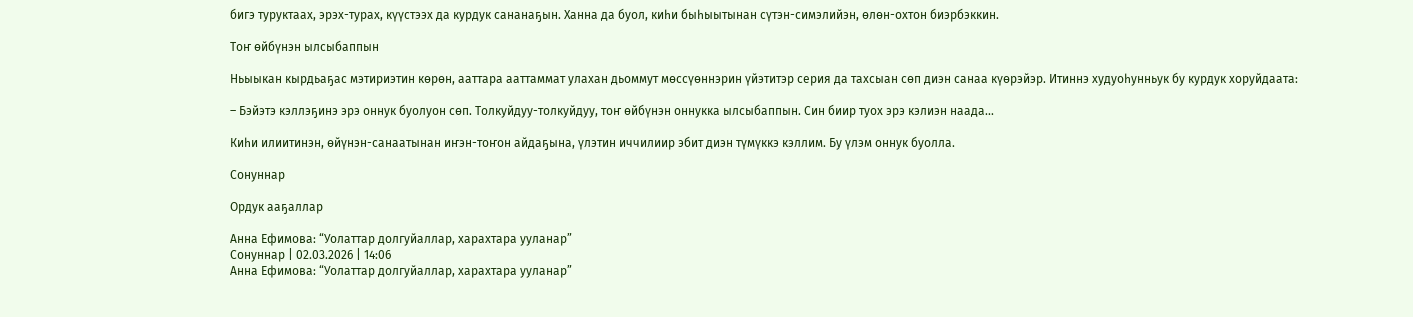бигэ туруктаах, эрэх-турах, күүстээх да курдук сананаҕын. Ханна да буол, киһи быһыытынан сүтэн-симэлийэн, өлөн-охтон биэрбэккин.

Тоҥ өйбүнэн ылсыбаппын

Ньыыкан кырдьаҕас мэтириэтин көрөн, ааттара ааттаммат улахан дьоммут мөссүөннэрин үйэтитэр серия да тахсыан сөп диэн санаа күөрэйэр. Итиннэ худуоһунньук бу курдук хоруйдаата:

– Бэйэтэ кэллэҕинэ эрэ оннук буолуон сөп. Толкуйдуу-толкуйдуу, тоҥ өйбүнэн оннукка ылсыбаппын. Син биир туох эрэ кэлиэн наада...

Киһи илиитинэн, өйүнэн-санаатынан иҥэн-тоҥон айдаҕына, үлэтин иччилиир эбит диэн түмүккэ кэллим. Бу үлэм оннук буолла.

Сонуннар

Ордук ааҕаллар

Анна Ефимова: “Уолаттар долгуйаллар, харахтара ууланар”
Сонуннар | 02.03.2026 | 14:06
Анна Ефимова: “Уолаттар долгуйаллар, харахтара ууланар”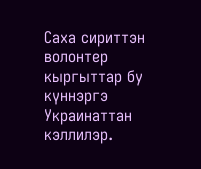Саха сириттэн волонтер кыргыттар бу күннэргэ Украинаттан кэллилэр.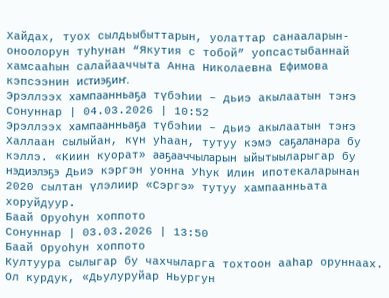Хайдах, туох сылдьыбыттарын, уолаттар санааларын-оноолорун туһунан “Якутия с тобой” уопсастыбаннай хамсааһын салайааччыта Анна Николаевна Ефимова кэпсээнин истиэҕиҥ.
Эрэллээх хампаанньаҕа түбэһии – дьиэ акылаатын тэҥэ
Сонуннар | 04.03.2026 | 10:52
Эрэллээх хампаанньаҕа түбэһии – дьиэ акылаатын тэҥэ
Халлаан сылыйан, күн уһаан, тутуу кэмэ саҕаланара бу кэллэ. «Киин куорат» ааҕааччыларын ыйытыыларыгар бу нэдиэлэҕэ Дьиэ кэргэн уонна Уһук Илин ипотекаларынан 2020 сылтан үлэлиир «Сэргэ» тутуу хампаанньата хоруйдуур.
Баай Оруоһун хоппото
Сонуннар | 03.03.2026 | 13:50
Баай Оруоһун хоппото
Култуура сылыгар бу чахчыларга тохтоон ааһар оруннаах. Ол курдук, «Дьулуруйар Ньургун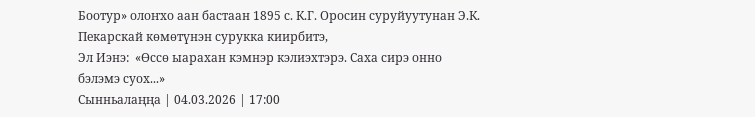Боотур» олоҥхо аан бастаан 1895 с. К.Г. Оросин суруйуутунан Э.К. Пекарскай көмөтүнэн сурукка киирбитэ,
Эл Иэнэ:  «Өссө ыарахан кэмнэр кэлиэхтэрэ. Саха сирэ онно бэлэмэ суох...»
Сынньалаңңа | 04.03.2026 | 17:00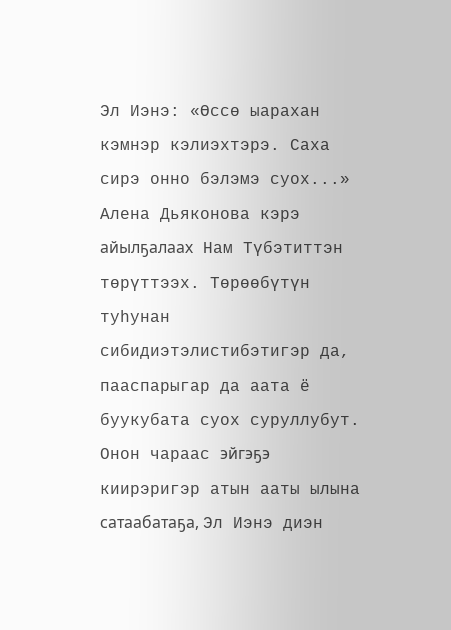Эл Иэнэ: «Өссө ыарахан кэмнэр кэлиэхтэрэ. Саха сирэ онно бэлэмэ суох...»
Алена Дьяконова кэрэ айылҕалаах Нам Түбэтиттэн төрүттээх. Төрөөбүтүн туһунан сибидиэтэлистибэтигэр да, пааспарыгар да аата ё буукубата суох суруллубут. Онон чараас эйгэҕэ киирэригэр атын ааты ылына сатаабатаҕа, Эл Иэнэ диэн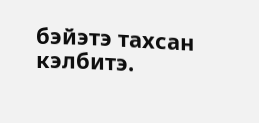бэйэтэ тахсан кэлбитэ.